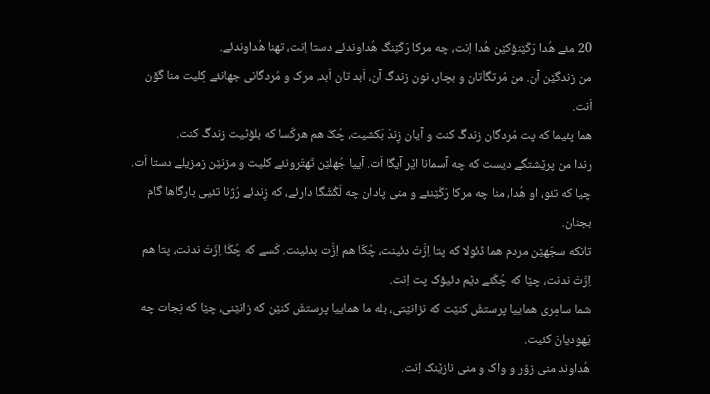20 مئے هُدا رَکّێنۆکێن هُدا اِنت، چه مرکا رَکّێنگ هُداوندئے دستا اِنت، تهنا هُداوندئے.
من زندگێن آن. من مُرتگاَتان و بچار، نون زندگ آن، اَبد تان اَبد. مرک و مُردگانی جهانئے کِلیت منا گۆن اَنت.
هما پئیما که پت مُردگان زندگَ کنت و آیان زِندَ بَکشیت، چُکّ هم هرکَسا که بلۆٹیت زندگَ کنت.
رندا من پرێشتگے دیست که چه آسمانا اێر آیگا اَت. آییا جُهلێن تَهتَرونئے کلیت و مزنێن زمزیلے دستا اَت.
چیا که تئو، او هُدا، منا چه مرکا رَکّێنئے و منی پادان چه لَکُشَگا دارئے، که زِندئے رُژنا تئیی بارگاها گام بجنان.
تانکه سجّهێن مردم هما ڈئولا که پتا اِزَّتَ دئینت، چُکّا هم اِزَّت بدئینت. کَسے که چُکّا اِزّتَ ندنت، پتا هم اِزّتَ ندنت، چێا که چُکّئے دێم دئیۆک پت اِنت.
شما سامِری هماییا پرستشَ کنێت که نزانێتی، بله ما هماییا پرستشَ کنێن که زانێنی، چێا که نِجات چه یَهودیانَ کئیت.
هُداوند منی زۆر و واک و منی نازێنک اِنت.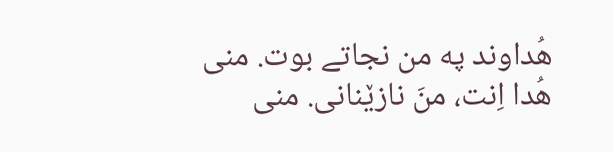هُداوند په من نجاتے بوت. منی هُدا اِنت، منَ نازێنانی. منی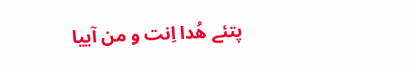پتئے هُدا اِنت و من آییا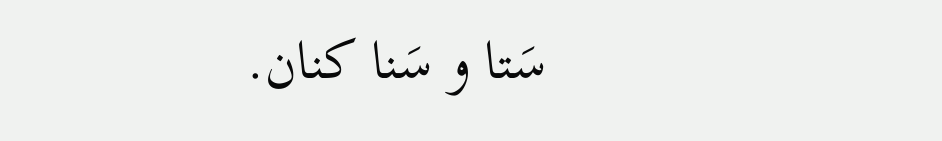سَتا و سَنا کنان.